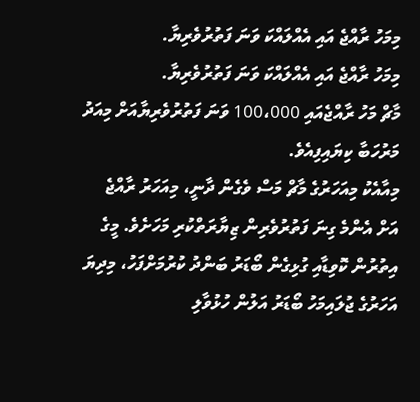މިމަހު ރާއްޖެ އައި އެއްލައްކަ ވަނަ ފަތުރުވެރިޔާ.
މިމަހު ރާއްޖެ އައި އެއްލައްކަ ވަނަ ފަތުރުވެރިޔާ.
މާޗް މަހު ރާއްޖެއައި 100،000 ވަނަ ފަތުރުވެރިޔާއަށް މިއަދު މަރުހަބާ ކިޔައިފިއެވެ.
މިއާއެކު މިއަހަރުގެ މާޗް މަސް ވެގެން ދާނީ، މިއަހަރު ރާއްޖެ އަށް އެންމެ ގިނަ ފަތުރުވެރިން ޒިޔާރަތްކުރި މަހަށެވެ. މީގެ އިތުރުން ކޮވިޑާއި ގުޅިގެން ބޯޑަރު ބަންދު ކުރުމަށްފަހު، މިދިޔަ އަހަރުގެ ޖުލައިމަހު ބޯޑަރު އަލުން ހުޅުވާލި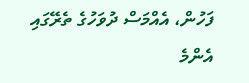ފަހުން، އެއްމަސް ދުވަހުގެ ތެރޭގައި އެންމެ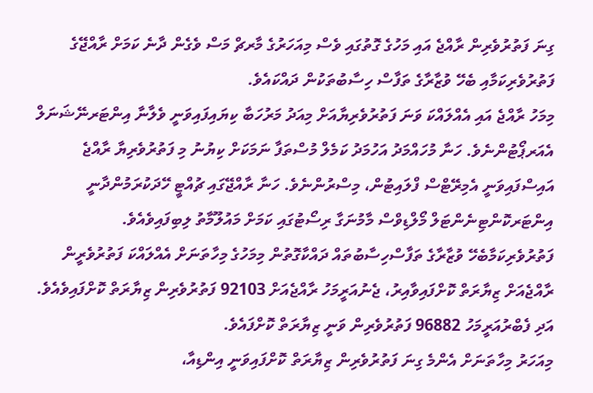ގިނަ ފަތުރުވެރިން ރާއްޖެ އައި މަހުގެ ގޮތުގައި ވެސް މިއަހަރުގެ މާރޗް މަސް ވެގެން ދާނެ ކަމަށް ރާއްޖޭގެ ފަތުރުވެރިކަމާއި ބެހޭ ވުޒާރާގެ ތަފާސް ހިސާބުތަކުން ދައްކައެވެ.
މިމަހު ރާއްޖެ އައި އެއްލައްކަ ވަނަ ފަތުރުވެރިޔާއަށް މިއަދު މަރުހަބާ ކިޔައިފައިވަނީ ވެލާނާ އިންޓަރނޭޝަނަލް އެއަރޕޯޓުންނެވެ. ހަނާ މުހައްމަދު އަހުމަދު ކަމެލް މުސްތަފާ ނަމަކަށް ކިޔުނު މި ފަތުރުވެރިޔާ ރާއްޖެ އައިސްފައިވަނީ އެމިރޭޓްސް ފްލައިޓުން، މިސްރުންނެވެ. ހަނާ ރާއްޖޭގައި ޗުއްޓީ ހޭދަކުރަމުންދާނީ އިންޓަރކޮންޓިނެންޓަލް މޯލްޑިވްސް މާމުނަގާ ރިސޯޓުގައި ކަމަށް މައުލޫމާތު ލިބިފައިވެއެވެ.
ފަތުރުވެރިކަމާބެހޭ ވުޒާރާގެ ތަފާސްހިސާބުތައް ދައްކާގޮތުން މިމަހުގެ މިހާތަނަށް އެއްލައްކަ ފަތުރުވެރީން ރާއްޖެއަށް ޒިޔާރަތް ކޮށްފައިވާއިރު، ޖެނުއަރީމަހު ރާއްޖެއަށް 92103 ފަތުރުވެރިން ޒިޔާރަތް ކޮށްފައިވެއެވެ. އަދި ފެބްރުއަރީމަހު 96882 ފަތުރުވެރިން ވަނީ ޒިޔާރަތް ކޮށްފައެވެ.
މިއަހަރު މިހާތަނަށް އެންމެ ގިނަ ފަތުރުވެރިން ޒިޔާރަތް ކޮށްފައިވަނީ އިންޑިއާ،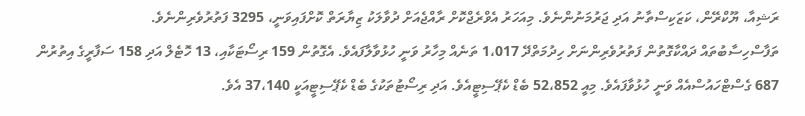ރަޝިއާ، ޔޫކްރޭން، ކަޒަކިސްތާނު އަދި ޖަރުމަނުންނެވެ. މިއަހަރު އެވްރެޖްކޮށް ރާއްޖެއަށް ދުވާލަކު ޒިޔާރަތް ކޮށްފައިވަނީ، 3295 ފަތުރުވެރިންނެވެ.
ތަފާސްހިސާބުތައް ދައްކާގޮތުން ފަތުރުވެރިންނަށް ހިދުމަތްދޭ 1،017 ތަނެއް މިހާރު ވަނީ ހުޅުވާލާފައެވެ. އެގޮތުން 159 ރިސޯޓަކާއި، 13 ހޮޓެލް އަދި 158 ސަފާރީގެ އިތުރުން 687 ގެސްޓްހައުސްއެއް ވަނީ ހުޅުވާފައެވެ. މިއީ 52،852 ބެޑް ކެޕޭސިޓީއެވެ. އަދި ރިސޯޓުތަކުގެ ބެޑް ކެޕޭސިޓީއަކީ 37،140 އެވެ.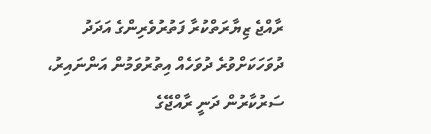ރާއްޖެ ޒިޔާރަތްކުރާ ފަތުރުވެރިންގެ އަދަދު ދުވަހަކަށްވުރެ ދުވަހެއް އިތުރުވަމުން އަންނައިރު، ސަރުކާރުން ދަނީ ރާއްޖޭގެ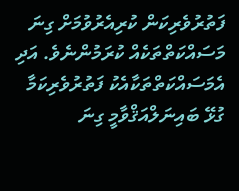ފަތުރުވެރިކަން ކުރިއެރުވުމަށް ގިނަ މަސައްކަތްތަކެއް ކުރަމުންނެވެ. އަދި އެމަސައްކަތްތަކާއެކު ފަތުރުވެރިކަމާ ގުޅޭ ބައިނަލްއަޤްވާމީ ގިނަ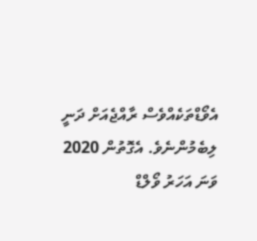އެވޯޑްތަކެއްވެސް ރާއްޖެއަށް ދަނީ ލިބެމުންނެވެ. އެގޮތުން 2020 ވަނަ އަހަރު ވޯލްޑް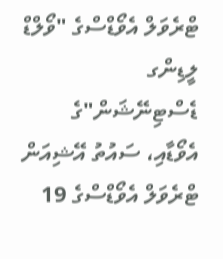ޓްރެވަލް އެވޯޑްސްގެ "ވޯލްޑް ލީޑިންގ ޑެސްޓިނޭޝަން"ގެ އެވޯޑާއި، ސައުތު އޭޝިއަން ޓްރެވަލް އެވޯޑްސްގެ 19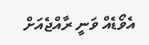އެވޯޑެއް ވަނީ ރާއްޖެއަށް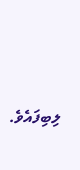ލިބިފައެވެ.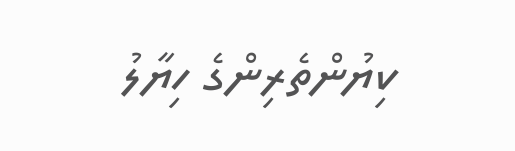ކިޔުންތެރިންގެ ހިޔާލު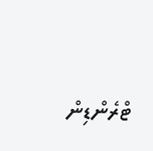ޓްރެންޑިން